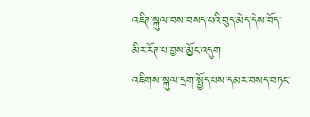འཇིཊ་སྐུལ་བས་བསད་པའི་བུད་མེད་དེས་བོད་མིར་རོཊ་པ་བྱས་མྱོང་འདུག
འཇིགས་སྐུལ་དྲག་སྤྱོད་པས་དམར་བསད་བཏང་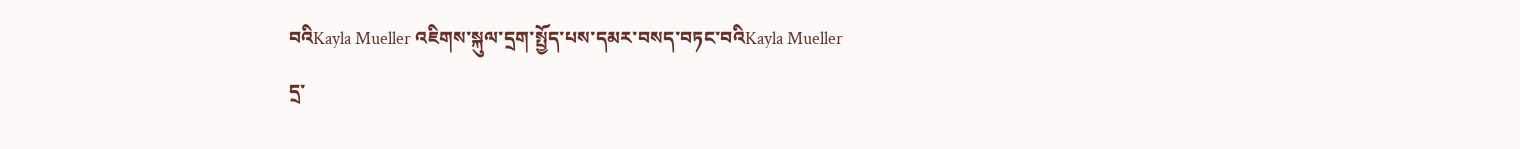བའིKayla Mueller འཇིགས་སྐུལ་དྲག་སྤྱོད་པས་དམར་བསད་བཏང་བའིKayla Mueller
དྲ་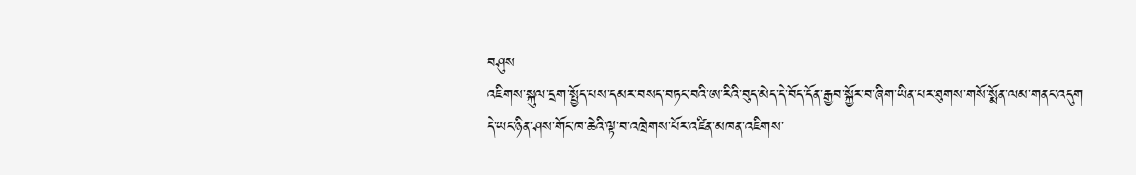བཤུས
འཇིགས་སྐུལ་དྲག་སྤྱོད་པས་དམར་བསད་བཏང་བའི་ཨ་རིའི་བུད་མེད་དེ་བོད་དོན་རྒྱབ་སྐྱོར་བ་ཞིག་ཡིན་པར་ཐུགས་གསོ་སྨོན་ལམ་གནང་འདུག
དེ་ཡང་ཉིན་ཤས་གོང་ཁ་ཆེའི་ལྟ་བ་འཁྲེགས་པོར་འཛིན་མཁན་འཇིགས་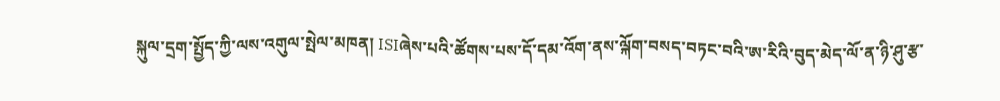སྐུལ་དྲག་སྤྱོད་ཀྱི་ལས་འགུལ་སྤེལ་མཁན། ISIཞེས་པའི་ཚོགས་པས་དོ་དམ་འོག་ནས་ལྐོག་བསད་བཏང་བའི་ཨ་རིའི་བུད་མེད་ལོ་ན་ཉི་ཤུ་རྩ་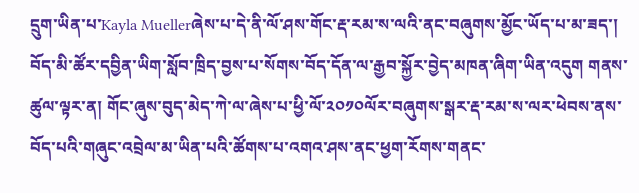དྲུག་ཡིན་པ་Kayla Muellerཞེས་པ་དེ་ནི་ལོ་ཤས་གོང་རྡ་རམ་ས་ལའི་ནང་བཞུགས་མྱོང་ཡོད་པ་མ་ཟད་། བོད་མི་ཚོར་དབྱིན་ཡིག་སློབ་ཁྲིད་བྱས་པ་སོགས་བོད་དོན་ལ་རྒྱབ་སྐྱོར་བྱེད་མཁན་ཞིག་ཡིན་འདུག གནས་ཚུལ་ལྟར་ན། གོང་ཞུས་བུད་མེད་ཀེ་ལ་ཞེས་པ་ཕྱི་ལོ་༢༠༡༠ལོར་བཞུགས་སྒར་རྡ་རམ་ས་ལར་ཕེབས་ནས་བོད་པའི་གཞུང་འབྲེལ་མ་ཡིན་པའི་ཚོགས་པ་འགའ་ཤས་ནང་ཕྱག་རོགས་གནང་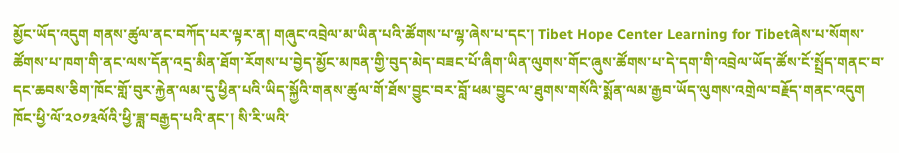མྱོང་ཡོད་འདུག གནས་ཚུལ་ནང་བཀོད་པར་ལྟར་ན། གཞུང་འབྲེལ་མ་ཡིན་པའི་ཚོགས་པ་ལྷ་ཞེས་པ་དང་། Tibet Hope Center Learning for Tibetཞེས་པ་སོགས་ཚོགས་པ་ཁག་གི་ནང་ལས་དོན་འདྲ་མིན་ཐོག་རོགས་པ་བྱེད་མྱོང་མཁན་གྱི་བུད་མེད་བཟང་པོ་ཞིག་ཡིན་ལུགས་གོང་ཞུས་ཚོགས་པ་དེ་དག་གི་འབྲེལ་ཡོད་ཚོས་ངོ་སྤྲོད་གནང་བ་དང་ཆབས་ཅིག་ཁོང་གློ་བུར་རྐྱེན་ལམ་དུ་ཕྱིན་པའི་ཡིད་སྐྱོའི་གནས་ཚུལ་གོ་ཐོས་བྱུང་བར་བློ་ཕམ་བྱུང་ལ་ཐུགས་གསོའི་སྨོན་ལམ་རྒྱབ་ཡོད་ལུགས་འགྲེལ་བརྗོད་གནང་འདུག
ཁོང་ཕྱི་ལོ་༢༠༡༣ལོའི་ཕྱི་ཟླ་བརྒྱད་པའི་ནང་། སི་རི་ཡའི་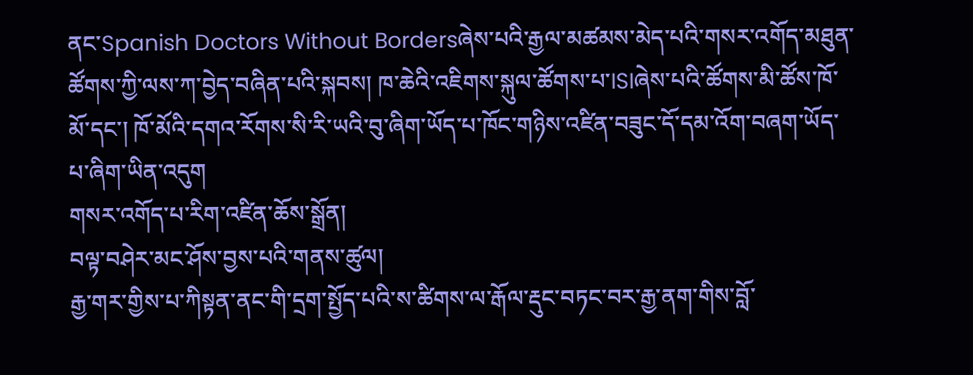ནང་Spanish Doctors Without Bordersཞེས་པའི་རྒྱལ་མཚམས་མེད་པའི་གསར་འགོད་མཐུན་ཚོགས་ཀྱི་ལས་ཀ་བྱེད་བཞིན་པའི་སྐབས། ཁ་ཆེའི་འཇིགས་སྐུལ་ཚོགས་པ་ISIཞེས་པའི་ཚོགས་མི་ཚོས་ཁོ་མོ་དང་། ཁོ་མོའི་དགའ་རོགས་སི་རི་ཡའི་བུ་ཞིག་ཡོད་པ་ཁོང་གཉིས་འཛིན་བཟུང་དོ་དམ་འོག་བཞག་ཡོད་པ་ཞིག་ཡིན་འདུག
གསར་འགོད་པ་རིག་འཛིན་ཆོས་སྒྲོན།
བལྟ་བཤེར་མང་ཤོས་བྱས་པའི་གནས་ཚུལ།
རྒྱ་གར་གྱིས་པ་ཀིསྟན་ནང་གི་དྲག་སྤྱོད་པའི་ས་ཚིགས་ལ་རྒོལ་རྡུང་བཏང་བར་རྒྱ་ནག་གིས་བློ་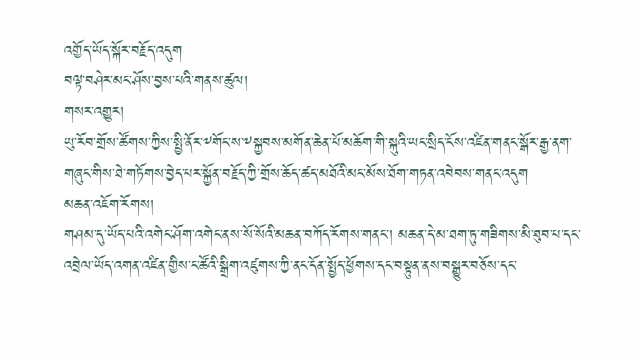འགྱོད་ཡོད་སྐོར་བརྗོད་འདུག
བལྟ་བཤེར་མང་ཤོས་བྱས་པའི་གནས་ཚུལ།
གསར་འགྱུར།
ཡུ་རོབ་གྲོས་ཚོགས་ཀྱིས་སྤྱི་ནོར་༸གོང་ས་༸སྐྱབས་མགོན་ཆེན་པོ་མཆོག་གི་སྐུའི་ཡང་སྲིད་ངོས་འཛིན་གནང་སྒོར་རྒྱ་ནག་གཞུང་གིས་ཐེ་གཏོགས་བྱེད་པར་སྐྱོན་བརྗོད་ཀྱི་གྲོས་ཆོད་ཚད་མཐོའི་མང་མོས་ཐོག་གཏན་འབེབས་གནང་འདུག
མཆན་འཇོག་རོགས།
གཤམ་དུ་ཡོད་པའི་འགེང་ཤོག་འགེང་ནས་སོ་སོའི་མཆན་བཀོད་རོགས་གནང་། མཆན་དེ་མ་ཐག་ཏུ་གཟིགས་མི་ཐུབ་པ་དང་འབྲེལ་ཡོད་འགན་འཛིན་གྱིས་ང་ཚོའི་སྒྲིག་འཛུགས་ཀྱི་ནང་དོན་སྤྱོད་ཕྱོགས་དང་བསྟུན་ནས་བསྒྱུར་བཅོས་དང་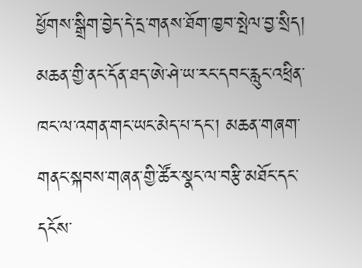ཕྱོགས་སྒྲིག་བྱེད་དེ་དྲ་གནས་ཐོག་ཁྱབ་སྤེལ་བྱ་སྲིད། མཆན་གྱི་ནང་དོན་ཐད་ཨེ་ཤེ་ཡ་རང་དབང་རླུང་འཕྲིན་ཁང་ལ་འགན་གང་ཡང་མེད་པ་དང་། མཆན་གཞག་གནང་སྐབས་གཞན་གྱི་ཚོར་སྣང་ལ་བརྩི་མཐོང་དང་དངོས་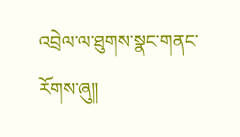འབྲེལ་ལ་ཐུགས་སྣང་གནང་རོགས་ཞུ༎